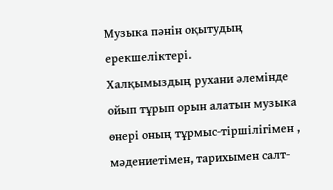Музыка пәнін оқытудың ерекшеліктері.
Халқымыздың рухани әлемінде ойып тұрып орын алатын музыка өнері оның тұрмыс-тіршілігімен , мәдениетімен, тарихымен салт-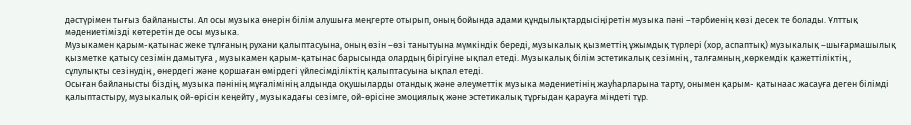дәстүрімен тығыз байланысты. Ал осы музыка өнерін білім алушыға меңгерте отырып, оның бойында адами құндылықтардысіңіретін музыка пәні –тәрбиенің көзі десек те болады. Ұлттық мәдениетімізді көтеретін де осы музыка.
Музыкамен қарым-қатынас жеке тұлғаның рухани қалыптасуына, оның өзін –өзі танытуына мүмкіндік береді, музыкалық қызметтің ұжымдық түрлері (хор, аспаптық) музыкалық –шығармашылық қызметке қатысу сезімін дамытуға , музыкамен қарым-қатынас барысында олардың бірігуіне ықпал етеді. Музыкалық білім эстетикалық сезімнің , талғамның ,көркемдік қажеттіліктің , сұлулықты сезінудің , өнердегі және қоршаған өмірдегі үйлесімділіктің қалыптасуына ықпал етеді.
Осыған байланысты біздің, музыка пәнінің мұғалімінің алдында оқушыларды отандық және әлеуметтік музыка мәдениетінің жауһарларына тарту, онымен қарым- қатынаас жасауға деген білімді қалыптастыру, музыкалық ой-өрісін кеңейту , музыкадағы сезімге, ой-өрісіне эмоциялық және эстетикалық тұрғыдан қарауға міндеті тұр.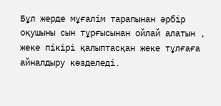Бұл жерде мұғалім тарапынан әрбір оқушыны сын тұрғысынан ойлай алатын , жеке пікірі қалыптасқан жеке тұлғаға айналдыру көзделеді.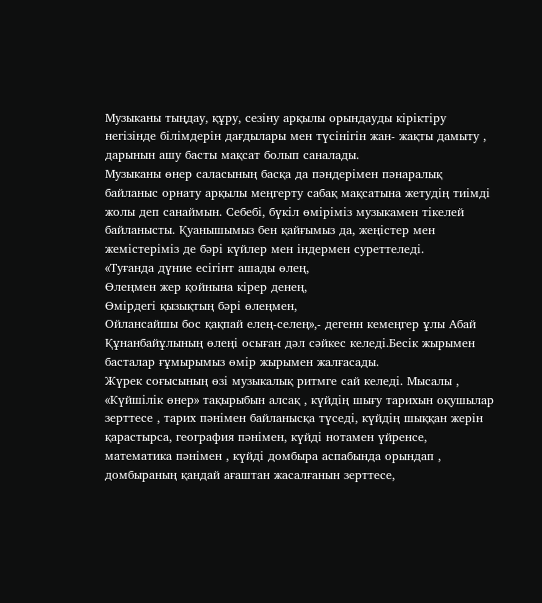Музыканы тыңдау, құру, сезіну арқылы орындауды кіріктіру негізінде білімдерін дағдылары мен түсінігін жан- жақты дамыту , дарынын ашу басты мақсат болып саналады.
Музыканы өнер саласының басқа да пәндерімен пәнаралық байланыс орнату арқылы меңгерту сабақ мақсатына жетудің тиімді жолы деп санаймын. Себебі, бүкіл өміріміз музыкамен тікелей байланысты. Қуанышымыз бен қайғымыз да, жеңістер мен жемістеріміз де бәрі күйлер мен індермен суреттеледі.
«Туғанда дүние есігінт ашады өлең,
Өлеңмен жер қойнына кірер денең,
Өмірдегі қызықтың бәрі өлеңмен,
Ойлансайшы бос қақпай елең-селең»,- дегенн кемеңгер ұлы Абай Құнанбайұлының өлеңі осыған дәл сәйкес келеді.Бесік жырымен басталар ғұмырымыз өмір жырымен жалғасады.
Жүрек соғысының өзі музыкалық ритмге сай келеді. Мысалы , «Күйшілік өнер» тақырыбын алсақ , күйдің шығу тарихын оқушылар зерттесе , тарих пәнімен байланысқа түседі, күйдің шыққан жерін қарастырса, география пәнімен, күйді нотамен үйренсе, математика пәнімен , күйді домбыра аспабында орындап , домбыраның қандай ағаштан жасалғанын зерттесе,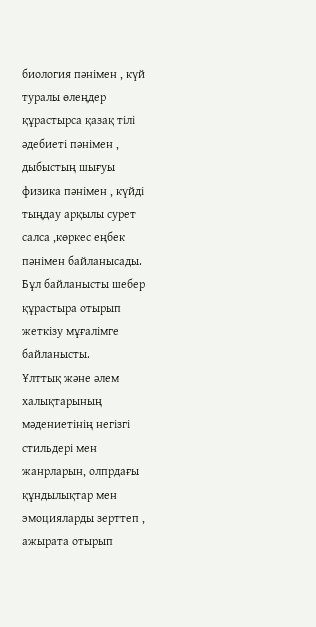биология пәнімен , күй туралы өлеңдер құрастырса қазақ тілі әдебиеті пәнімен , дыбыстың шығуы физика пәнімен , күйді тыңдау арқылы сурет салса ,көркес еңбек пәнімен байланысады. Бұл байланысты шебер құрастыра отырып жеткізу мұғалімге байланысты.
Ұлттық және әлем халықтарының мәдениетінің негізгі стильдері мен жанрларын, олпрдағы құндылықтар мен эмоцияларды зерттеп , ажырата отырып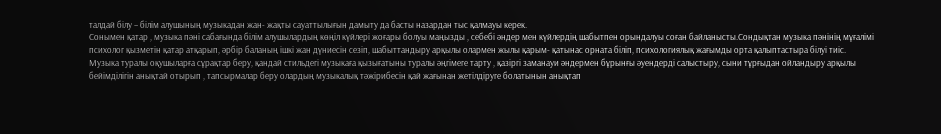талдай білу – білім алушының музыкадан жан- жақты сауаттылығын дамыту да басты назардан тыс қалмауы керек.
Сонымен қатар , музыка пәні сабағында білім алушылардың көңіл күйлері жоғары болуы маңызды , себебі әндер мен күйлердің шабытпен орындалуы соған байланысты.Сондықтан музыка пәнінің мұғалімі психолог қызметін қатар атқарып, әрбір баланың ішкі жан дүниесін сезіп, шабыттандыру арқылы олармен жылы қарым- қатынас орната біліп, психологиялық жағымды орта қалыптастыра білуі тиіс.
Музыка туралы оқушыларға сұрақтар беру, қандай стильдегі музыкаға қызығатыны туралы әңгімеге тарту , қазіргі заманауи әндермен бұрынғы әуендерді салыстыру, сыни тұрғыдан ойландыру арқылы бейімділігін анықтай отырып , тапсырмалар беру олардың музыкалық тәжірибесін қай жағынан жетілдіруге болатынын анықтап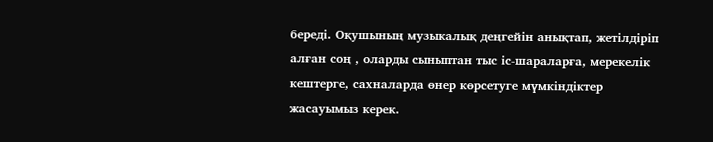береді. Оқушының музыкалық деңгейін анықтап, жетілдіріп алған соң , оларды сыныптан тыс іс-шараларға, мерекелік кештерге, сахналарда өнер көрсетуге мүмкіндіктер жасауымыз керек.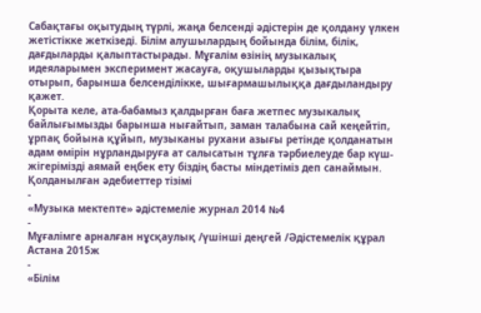Сабақтағы оқытудың түрлі, жаңа белсенді әдістерін де қолдану үлкен жетістікке жеткізеді. Білім алушылардың бойында білім, білік, дағдыларды қалыптастырады. Мұғалім өзінің музыкалық идеяларымен эксперимент жасауға, оқушыларды қызықтыра отырып, барынша белсенділікке, шығармашылыққа дағдыландыру қажет.
Қорыта келе, ата-бабамыз қалдырған баға жетпес музыкалық байлығымызды барынша нығайтып, заман талабына сай кеңейтіп, ұрпақ бойына құйып, музыканы рухани азығы ретінде қолданатын адам өмірін нұрландыруға ат салысатын тұлға тәрбиелеуде бар күш- жігерімізді аямай еңбек ету біздің басты міндетіміз деп санаймын.
Қолданылған әдебиеттер тізімі
-
«Музыка мектепте» әдістемеліе журнал 2014 №4
-
Мұғалімге арналған нұсқаулық /үшінші деңгей /Әдістемелік құрал Астана 2015ж
-
«Білім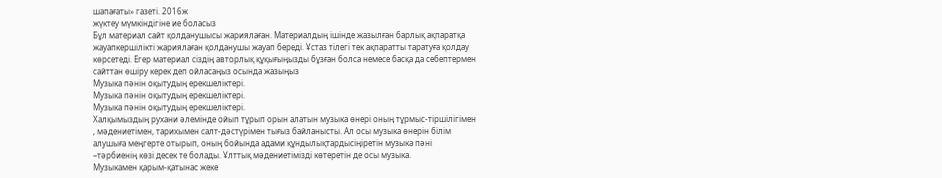шапағаты» газеті. 2016ж
жүктеу мүмкіндігіне ие боласыз
Бұл материал сайт қолданушысы жариялаған. Материалдың ішінде жазылған барлық ақпаратқа жауапкершілікті жариялаған қолданушы жауап береді. Ұстаз тілегі тек ақпаратты таратуға қолдау көрсетеді. Егер материал сіздің авторлық құқығыңызды бұзған болса немесе басқа да себептермен сайттан өшіру керек деп ойласаңыз осында жазыңыз
Музыка пәнін оқытудың ерекшеліктері.
Музыка пәнін оқытудың ерекшеліктері.
Музыка пәнін оқытудың ерекшеліктері.
Халқымыздың рухани әлемінде ойып тұрып орын алатын музыка өнері оның тұрмыс-тіршілігімен , мәдениетімен, тарихымен салт-дәстүрімен тығыз байланысты. Ал осы музыка өнерін білім алушыға меңгерте отырып, оның бойында адами құндылықтардысіңіретін музыка пәні –тәрбиенің көзі десек те болады. Ұлттық мәдениетімізді көтеретін де осы музыка.
Музыкамен қарым-қатынас жеке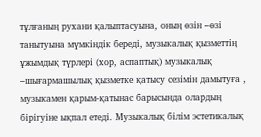тұлғаның рухани қалыптасуына, оның өзін –өзі танытуына мүмкіндік береді, музыкалық қызметтің ұжымдық түрлері (хор, аспаптық) музыкалық –шығармашылық қызметке қатысу сезімін дамытуға , музыкамен қарым-қатынас барысында олардың бірігуіне ықпал етеді. Музыкалық білім эстетикалық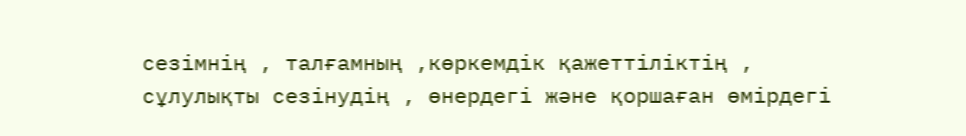сезімнің , талғамның ,көркемдік қажеттіліктің , сұлулықты сезінудің , өнердегі және қоршаған өмірдегі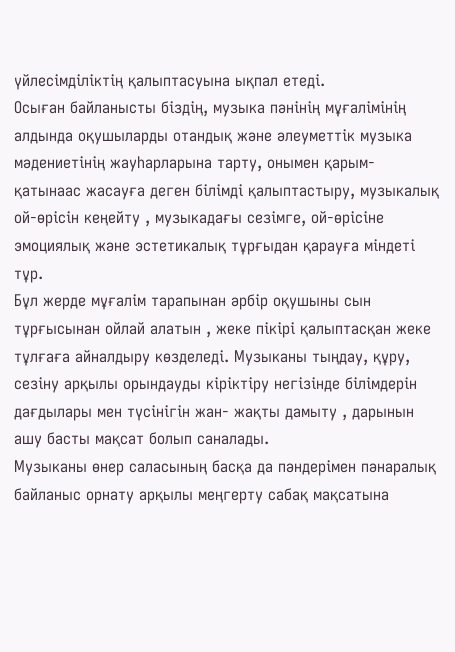үйлесімділіктің қалыптасуына ықпал етеді.
Осыған байланысты біздің, музыка пәнінің мұғалімінің алдында оқушыларды отандық және әлеуметтік музыка мәдениетінің жауһарларына тарту, онымен қарым- қатынаас жасауға деген білімді қалыптастыру, музыкалық ой-өрісін кеңейту , музыкадағы сезімге, ой-өрісіне эмоциялық және эстетикалық тұрғыдан қарауға міндеті тұр.
Бұл жерде мұғалім тарапынан әрбір оқушыны сын тұрғысынан ойлай алатын , жеке пікірі қалыптасқан жеке тұлғаға айналдыру көзделеді. Музыканы тыңдау, құру, сезіну арқылы орындауды кіріктіру негізінде білімдерін дағдылары мен түсінігін жан- жақты дамыту , дарынын ашу басты мақсат болып саналады.
Музыканы өнер саласының басқа да пәндерімен пәнаралық байланыс орнату арқылы меңгерту сабақ мақсатына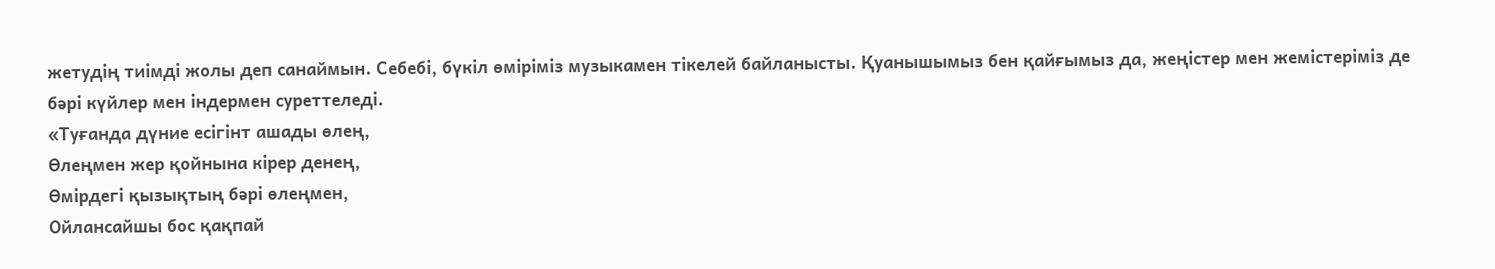жетудің тиімді жолы деп санаймын. Себебі, бүкіл өміріміз музыкамен тікелей байланысты. Қуанышымыз бен қайғымыз да, жеңістер мен жемістеріміз де бәрі күйлер мен індермен суреттеледі.
«Туғанда дүние есігінт ашады өлең,
Өлеңмен жер қойнына кірер денең,
Өмірдегі қызықтың бәрі өлеңмен,
Ойлансайшы бос қақпай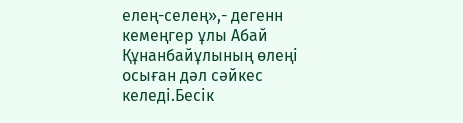елең-селең»,- дегенн кемеңгер ұлы Абай Құнанбайұлының өлеңі осыған дәл сәйкес келеді.Бесік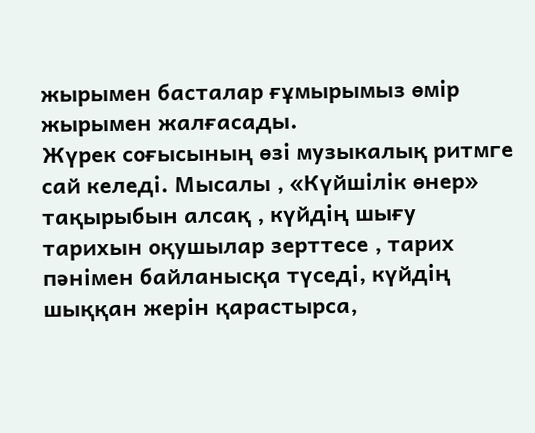жырымен басталар ғұмырымыз өмір жырымен жалғасады.
Жүрек соғысының өзі музыкалық ритмге сай келеді. Мысалы , «Күйшілік өнер» тақырыбын алсақ , күйдің шығу тарихын оқушылар зерттесе , тарих пәнімен байланысқа түседі, күйдің шыққан жерін қарастырса,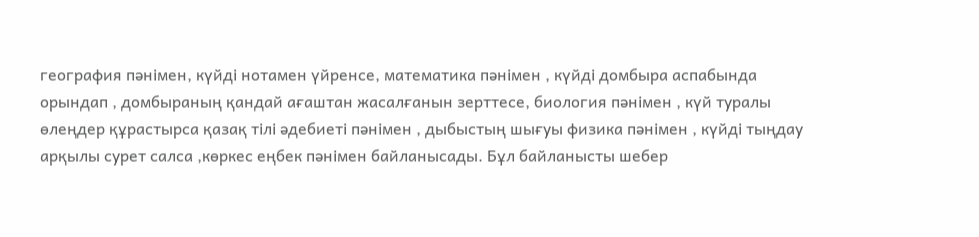география пәнімен, күйді нотамен үйренсе, математика пәнімен , күйді домбыра аспабында орындап , домбыраның қандай ағаштан жасалғанын зерттесе, биология пәнімен , күй туралы өлеңдер құрастырса қазақ тілі әдебиеті пәнімен , дыбыстың шығуы физика пәнімен , күйді тыңдау арқылы сурет салса ,көркес еңбек пәнімен байланысады. Бұл байланысты шебер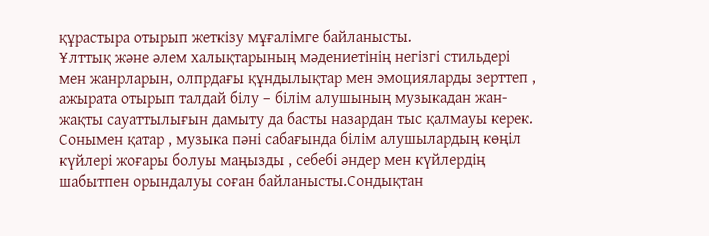құрастыра отырып жеткізу мұғалімге байланысты.
Ұлттық және әлем халықтарының мәдениетінің негізгі стильдері мен жанрларын, олпрдағы құндылықтар мен эмоцияларды зерттеп , ажырата отырып талдай білу – білім алушының музыкадан жан- жақты сауаттылығын дамыту да басты назардан тыс қалмауы керек.
Сонымен қатар , музыка пәні сабағында білім алушылардың көңіл күйлері жоғары болуы маңызды , себебі әндер мен күйлердің шабытпен орындалуы соған байланысты.Сондықтан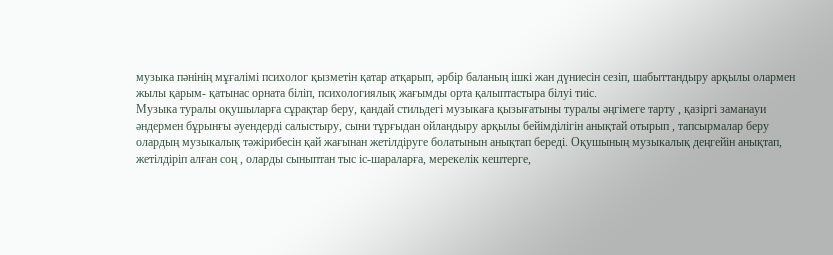музыка пәнінің мұғалімі психолог қызметін қатар атқарып, әрбір баланың ішкі жан дүниесін сезіп, шабыттандыру арқылы олармен жылы қарым- қатынас орната біліп, психологиялық жағымды орта қалыптастыра білуі тиіс.
Музыка туралы оқушыларға сұрақтар беру, қандай стильдегі музыкаға қызығатыны туралы әңгімеге тарту , қазіргі заманауи әндермен бұрынғы әуендерді салыстыру, сыни тұрғыдан ойландыру арқылы бейімділігін анықтай отырып , тапсырмалар беру олардың музыкалық тәжірибесін қай жағынан жетілдіруге болатынын анықтап береді. Оқушының музыкалық деңгейін анықтап, жетілдіріп алған соң , оларды сыныптан тыс іс-шараларға, мерекелік кештерге,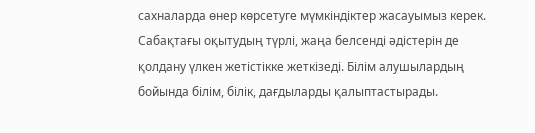сахналарда өнер көрсетуге мүмкіндіктер жасауымыз керек.
Сабақтағы оқытудың түрлі, жаңа белсенді әдістерін де қолдану үлкен жетістікке жеткізеді. Білім алушылардың бойында білім, білік, дағдыларды қалыптастырады.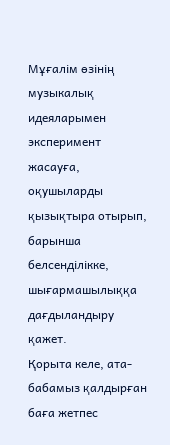Мұғалім өзінің музыкалық идеяларымен эксперимент жасауға, оқушыларды қызықтыра отырып, барынша белсенділікке, шығармашылыққа дағдыландыру қажет.
Қорыта келе, ата-бабамыз қалдырған баға жетпес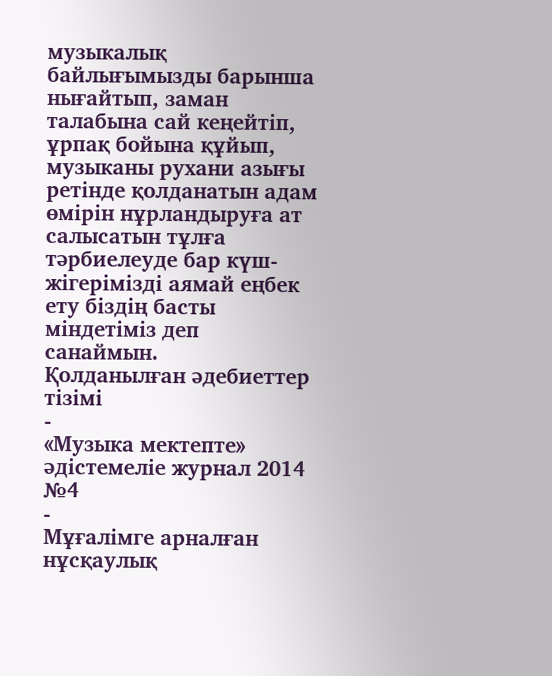музыкалық байлығымызды барынша нығайтып, заман талабына сай кеңейтіп, ұрпақ бойына құйып, музыканы рухани азығы ретінде қолданатын адам өмірін нұрландыруға ат салысатын тұлға тәрбиелеуде бар күш- жігерімізді аямай еңбек ету біздің басты міндетіміз деп санаймын.
Қолданылған әдебиеттер тізімі
-
«Музыка мектепте» әдістемеліе журнал 2014 №4
-
Мұғалімге арналған нұсқаулық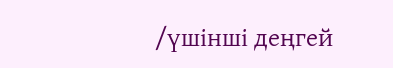/үшінші деңгей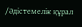/Әдістемелік құрал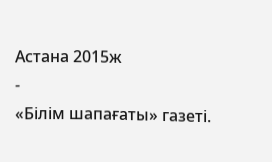Астана 2015ж
-
«Білім шапағаты» газеті.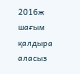2016ж
шағым қалдыра аласыз